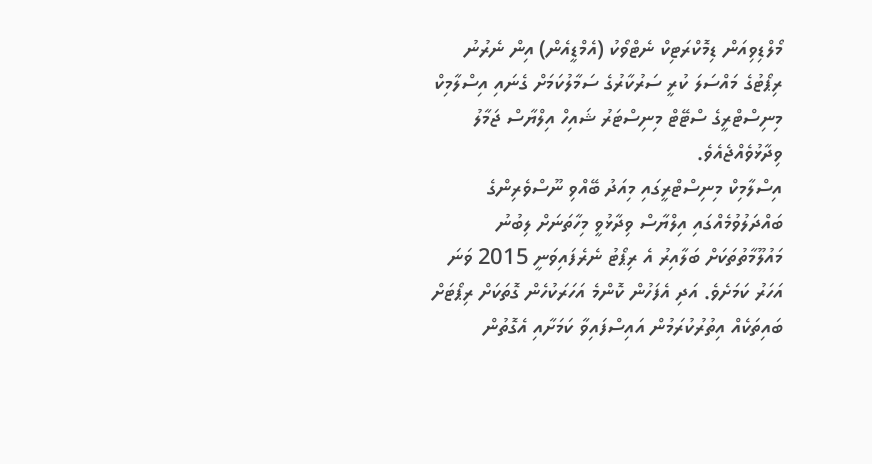މޯލްޑިވިއަން ޑިމޮކްރަޓިކް ނެޓްވޯކު (އެމްޑީއެން) އިން ނެރުނު ރިޕޯޓުގެ މައްސަލަ ކުރީ ސަރުކާރުގެ ސަމާލުކަމަށް ގެނައި އިސްލާމިކް މިނިސްޓްރީގެ ސްޓޭޓް މިނިސްޓަރު ޝައިހް އިލްޔާސް ޖަމާލު ވިދާޅުވެއްޖެއެވެ.
އިސްލާމިކް މިނިސްޓްރީގައި މިއަދު ބޭއްވި ނޫސްވެރިންގެ ބައްދަލުވުމެއްގައި އިލްޔާސް ވިދާޅުވީ މިހާތަނަށް ލިބުނު މައުލޫމާތުތަކަށް ބަލާއިރު އެ ރިޕޯޓު ނެރެފައިވަނީ 2015 ވަނަ އަހަރު ކަމަށެވެ. އަދި އެފަހުން ކޮންމެ އަހަރަކުހެން ގޮތަކަށް ރިޕޯޓަށް ބައިތަކެއް އިތުރުކުރަމުން އައިސްފައިވާ ކަމަށާއި އެގޮތުން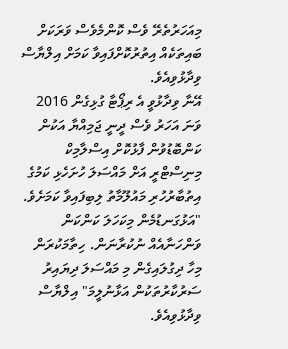މިއަހަރުތެރޭ ވެސް ކޮންމެވެސް ވަރަކަށް ބައިތަކެއް އިތުރުކޮށްފައިވާ ކަމަށް އިލްޔާސް ވިދާޅުވިއެވެ.
އޭނާ ވިދާޅުވީ އެ ރިޕޯޓާ ގުޅިގެން 2016 ވަނަ އަހަރު ވެސް ދީނީ ޖަމިއްޔާ އަކުން ކަންބޮޑުވުން ފާޅުކޮށް އިސްލާމިކް މިނިސްޓްރީ އަށް މައްސަލަ ހުށަހެޅި ކަމުގެ އިތުބާރުހުރި މައުލޫމާތު ލިބިފައިވާ ކަމަށެވެ.
"އަޅުގަނޑުމެން މިކަހަލަ ކަންކަން ވަންހަނާއެއް ނުކުރާނަން. ހިތާމަކުރަން މިހާ ދިގުލައިގެން މި މައްސަލަ ދިޔައިރު ސަރުކާރުތަކުން އަޅާނުލީމަ" އިލްޔާސް ވިދާޅުވިއެވެ.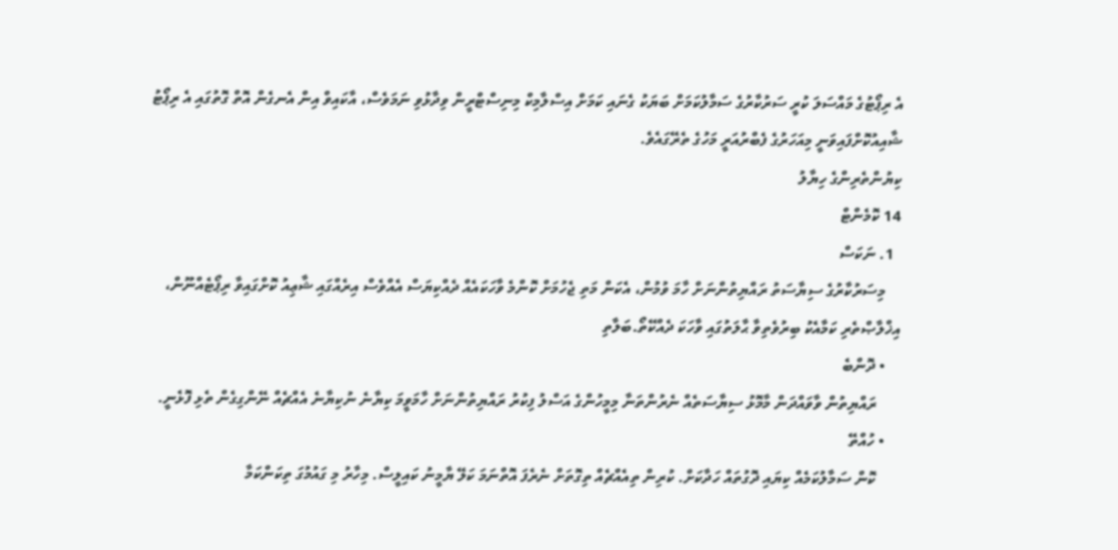އެ ރިޕޯޓުގެ މައްސަލަ ކުރީ ސަރުކާރުގެ ސަމާލުކަމަށް ބަޔަކު ގެނައި ކަމަށް އިސްލާމިކް މިނިސްޓްރީން ވިދާޅުވި ނަމަވެސް، އާކައިވް އިން އެނގެން އޮތް ގޮތުގައި އެ ރިޕޯޓު ޝާއިއުކޮށްފައިވަނީ މިއަހަރުގެ ފެބްރުއަރީ މަހުގެ ތެރޭގައެވެ.
ކިޔުންތެރިންގެ ހިޔާލު
14 ކޮމެންޓް
  1. ނަކަސް
    މިސަރުކާރުގެ ސިޔާސަތު ރައްޔިތުންނަށް ހާމަ ވުމުން، އެކަން މަތި ޖެހުމަށް ކޮންމެ ވާހަކައެއް ދެއްކިޔަސް އެއްވެސް އިރެއްގައި ޝާޢިއު ކޮށްގައިވާ ރިޕޯޓެއްނޫން، އިޚްލާޞްތެރި ކަމާއެކު ބިރުވެތިވާ ޙާލަތުގައި ވާހަކަ ދެއްކޭތޯ.ބަލާތި
    • ދޮންބެ
      ރައްޔިތުން ވާވައްދަން މާމޮޅު ސިޔާސަތެއް ނެރުންތަނާ މިމީހުންގެ އަސްލު ފިކުރު ރައްޔިތުންނަށް ހާމަވީމަ ކިޔާނެ ނުކިޔާނެ އެއްޗެއް ނޭންގިގެން ތެޅި ފޮޅެނީ.
    • ހުއްތޭ
      ކޮން ސަމާލުކަމެއް ކިޔައި ދޮގުތައް ހަދާކަށް. ކުރިން ތިއެއްޗެއް ތިގޮތަށް ނެރެފަ އޮތްނަމަ ކަލޭ ޔާމީނު ކައިލީސް. މިހާރު މި ގައުމުގަ ތިކަންކަމާ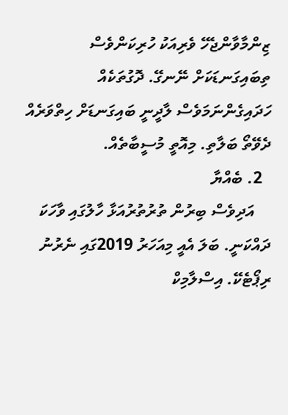ޒިންމާވާންޖެހޭ ވެރިއަކު ހުރިކަންވެސް ތިބައިގަނޑަކަށް ނޭނގޭ. ދޮގުތަކެއް ހަދައިގެންނަމަވެސް ލާދީނީ ބައިގަނޑަށް ހިތްވަރެއް ދެވޭތޯ ބަލާތި. މިއޮތީ މުސީބާތެއް.
  2. ބެއްޔާ
    އަދިވެސް ބިރުން ތުރުތުރުއަޅާ ހާލުގައި ވާހަކަ ދައްކަނީ. ބަލަ އެއީ މިއަހަރު 2019ގައި ނެރުނު ރިޕޯޓެކޭ. އިސްލާމިކް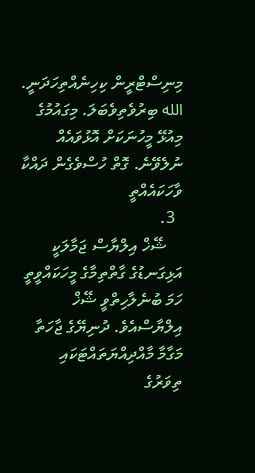މިނިސްޓްރީން ކިހިނެއްތިހަދަނީ. الله ބިރުވެތިވެބަލަ. މިގައުމުގެ މިއުޅޭ މީހުނަކަށް އޮޅުވައެއް ނުލެވޭނެ. ގޮތް ހުސްވެގެން ދައްކާ ވާހަކައެއްތީ
  3.
    ޝޭޚް އިލްޔާސް ޖަމާލަކީ އަޅިގަނޑުގެ ގާތްތިމާގެ މީހަކައްވީތީ ހަމަ ބުނެލާހިތްވީ ޝޭޚް އިލްޔާސްއެވެ. ދުނިޔޭގެ ޖާހަތާ މަގާމާ މާއްދިއްޔަތައްޓަކައި ތިވަރުގެ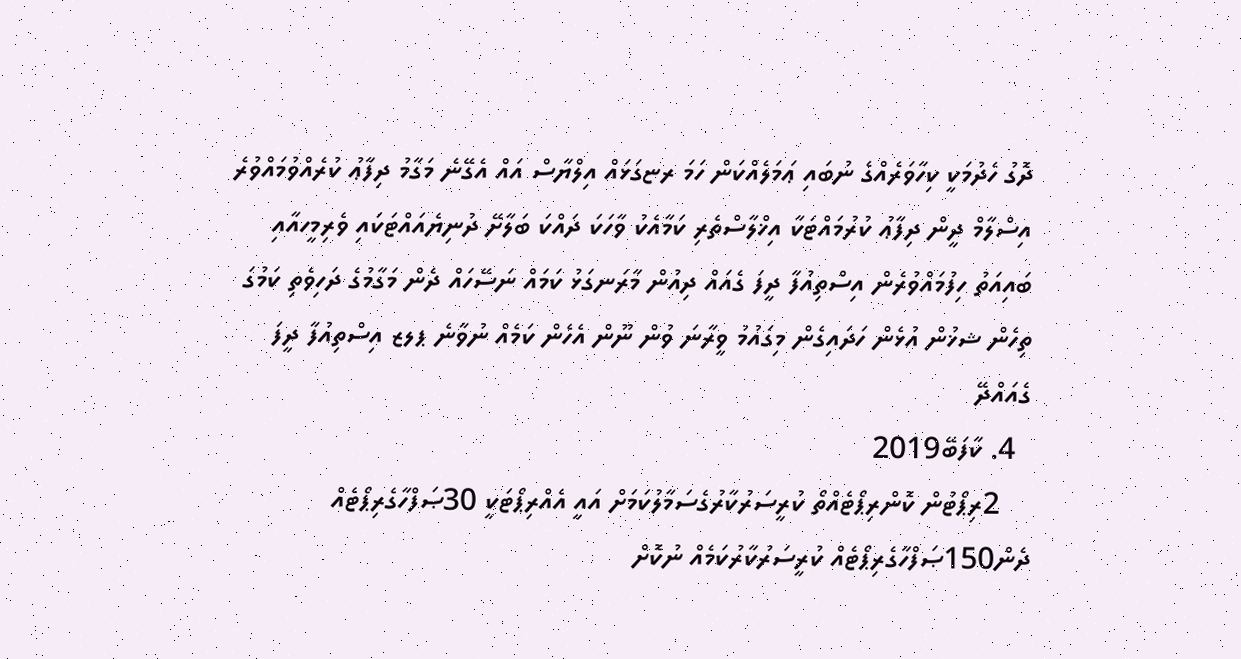ދޮގު ހެދުމަކީ ކިހާވަރެއްގެ ނުބައި ޢަމަލެއްކަން ހަމަ ރޏގަޅައް އިލްޔާސް އައް އެގޭނެ މަގާމު ދިފާޢު ކުރެއްވުމައްވުރެ އިސްލާމް ދީން ދިފާޢު ކުރުމައްޓަކާ އިޚްލާސްތެރި ކަމާއެކު ވާހަކަ ދައްކަ ބަލާށޭ ދުނިޔެއައްޓަކައި ވެރިމީހއާއި ބައިއަތު ހިފުމައްވުރެން އިސްތިއުފާ ދީފަ ގެއައް ދިއުން މާރަނގަޅު ކަމައް ނަސޭހައް ދެން މަގާމުގެ ދަހިވެތި ކަމުގަ ތިހެން ޝޚުން އުޅެން ހަދައިގެން މިގައުމު ވީރާނަ ވުން ނޫން އެހެން ކަމެއް ނުވާނެ ޕލޒ އިސްތިއުފާ ދީފަ ގެއައްދޭ
  4. ކާފަބޭ2019
    2ރިޕޯޓުން ކޮންރިޕޯޓެއްތޯ ކުރީސަރުކާރުގެސަމާލުކަމަށް އައީ އެއްރިޕޯޓަކީ 30ޞަފްހާގެރިޕޯޓެއް ދެން150ޞަފްހާގެރިޕޯޓެއް ކުރީސަރުކާރުކަމެއް ނުކޮށް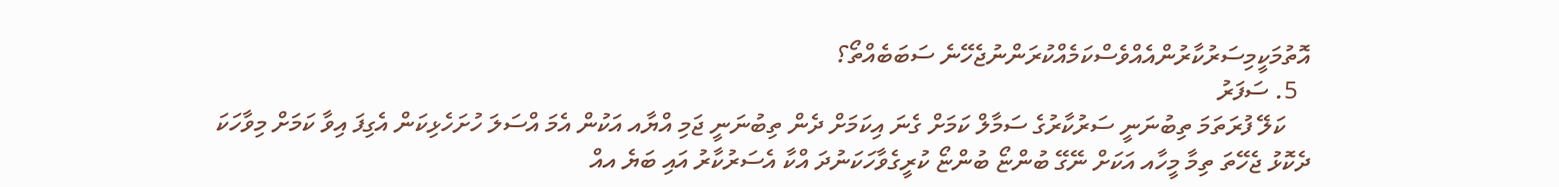އޮތުމަކީމިސަރުކާރުންއެއްވެސްކަމެއްކުރަންނުޖެހޭނެ ސަބަބެއްތޯ؟
  5. ސަފަރު
    ކަލޭ ފުރަތަމަ ތިބުނަނީ ސަރުކާރުގެ ސަމާލް ކަމަށް ގެނަ އިކަމަށް ދެން ތިބުނަނީ ޖަމި އްޔާއ އަކުން އެމަ އްސަލަ ހުށަހެޅިކަން އެގިފަ އިވާ ކަމަށް މިވާހަކަ ދެކޮޅު ޖެހޭތަ ތިމާ މީހާއ އަކަށް ނޭގޭ ބުންޏޯ ބުންޏޯ ކުރީގެވާހަކަނުދަ އްކާ އެސަރުކާރު އައި ބަޔެ އއް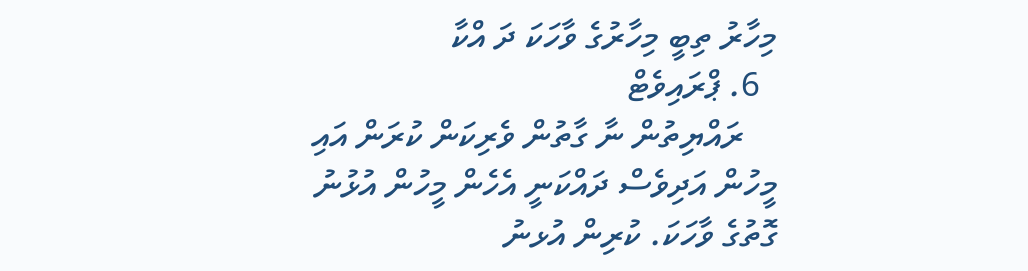މިހާރު ތިބީ މިހާރުގެ ވާހަކަ ދަ އްކާ
  6. ޕްރައިވެޓް
    ރައްޔިތުން ނާ ގާތުން ވެރިކަން ކުރަން އައި މީހުން އަދިވެސް ދައްކަނީ އެހެން މީހުން އުޅުނު ގޮތުގެ ވާހަކަ. ކުރިން އުޅނު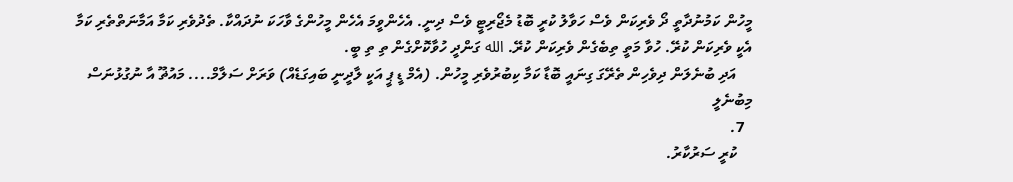މީހުން ކަމުނުދާތީ ދޯ ވެރިކަން ވެސް ހަވާލު ކުރީ ބޮޑު މެޖޯރިޓީ ވެސް ދިނީ. އެހެންވީމަ އެހެން މީހުންގެ ވާހަކަ ނުދައްކާ. ތެދުވެރި ކަމާ އަމާނަތްތެރި ކަމާ އެކީ ވެރިކަން ކުރޭ. ހުވާ މަތީ ތިބެގެން ވެރިކަން ކުރޭ. الله ގަންދީ ހުވާކޮށްގެން ތި ތި ބީ.
    އަދި ބުނެލަން ދިވެހިން ތެރޭގަ ގިނައީ ބޮޑާ ކަމާ ކިބުރުވެރި މީހުން. (އެމް ޑީ ޕީ އަކީ ލާދީނީ ބައިގަޑެއް) ވަރަށް ސަލާމް.... މައުޡޫ އާ ނުގުޅުނަސް މިބުނެލީ
  7.
    ކުރީ ސަރުކާރު.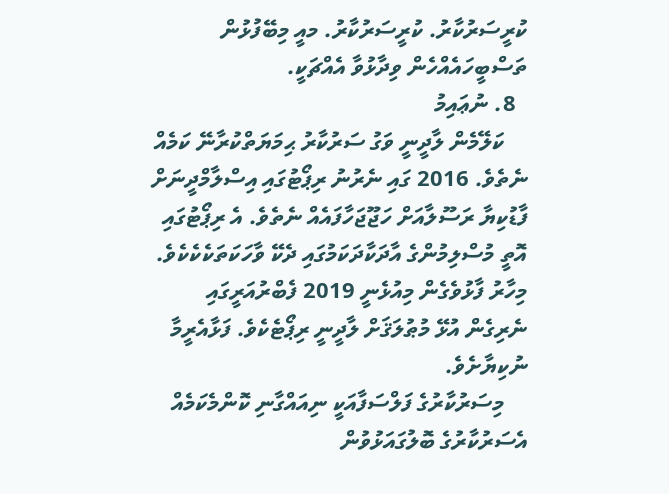ކުރީސަރުކާރު. ކުރީސަރުކާރު. މއީ މިބޭފުޅުން ތަސްބީހައެއްހެން ވިދާޅުވާ އެއްޗަކީ.
  8. ނުޢައިމު
    ކަލޭމެން ލާދީނީ ވަގު ސަރުކާރު ޙިމަޔަތްކުރާނޭ ކަމެއް ނެތެވެ. 2016 ގައި ނެރުނު ރިޕޯޓުގައި އިސްލާމްދީނަށް ފާޑުކިޔާ ރަސޫލާއަށް ހަޖޫޖަހާފައެއް ނެތެވެ. އެ ރިޕޯޓުގައި އޮތީ މުސްލިމުންގެ އާދަކާދަކަމުގައި ދެކޭ ވާހަކަތަކެކެކެވެ. މިހާރު ފާޅުވެގެން މިއުޅެނީ 2019 ފެބްރުއަރީގައި ނެރިގެން އުޅޭ މުޠުލަޤަށް ލާދީނީ ރިޕޯޓެކެވެ. ފަޅާއެރީމާ ނުކިޔާށެވެ.
    މިސަރުކާރުގެ ފަލްސަފާއަކީ ނިއައްގާނި ކޮންމެކަމެއް އެސަރުކާރުގެ ބޮލުގައަޅުވުން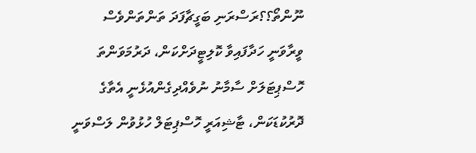ނޫންތޯ؟؟ރަސްރަނި ބަގީޗާފަދަ ތަންތަންވެސް ވީރާވަނީ ހަދާފައިވާ ކޮލިޓީދަށްކަން، ދަރުމަވަންތަ ހޮސްޕިޓަލަށް ސާމާނު ނުވެއްދިގެންއުޅެނީ އެތާގެ ދޮރުކުޑަކަން، ޓާޝިއަރީ ހޮސްޕިޓަލް ހުޅުވުން ލަސްވަނީ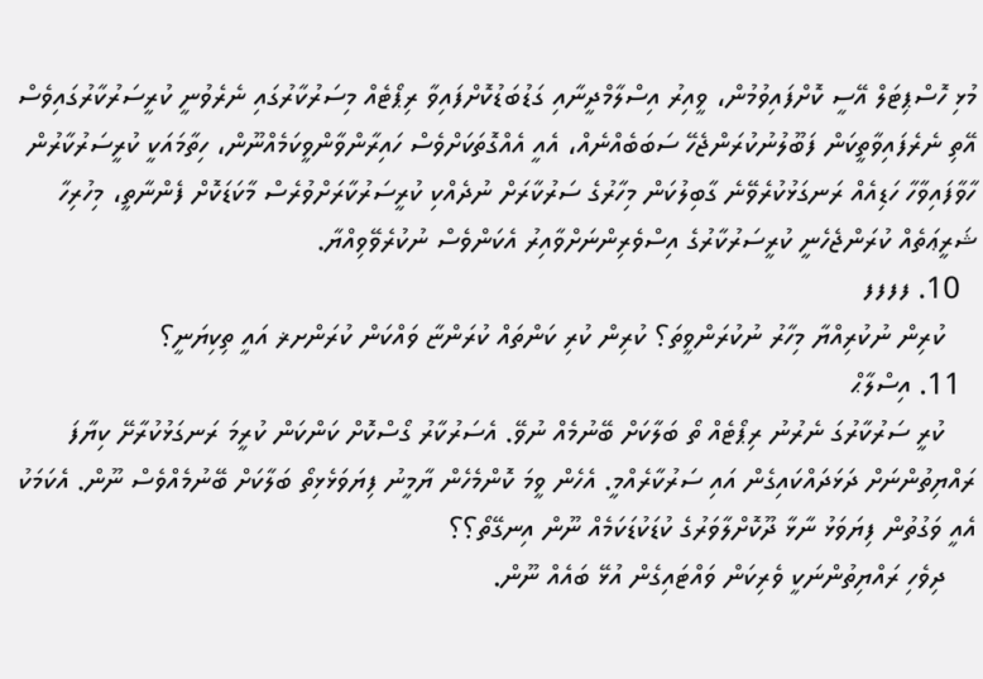މުޅި ހޮސްޕިޓަލް އޭސީ ކޮށްފައިވުމުން، ވީއިރު އިސްލާމްދީނާއި ގަޑުބަޑުކޮށްފައިވާ ރިޕޯޓެއް މިސަރުކާރުގައި ނެރެވުނީ ކުރީސަރުކާރުގައިވެސް އޭތި ނެރެފައިވާތީކަން ފަބޫލުނުކުރަންޖެހޭ ސަބަބެއްނެއް، އެއީ އެއްގޮތަކަށްވެސް ހައިރާންވާންވީކަމެއްނޫން، ހިތާމައަކީ ކުރީސަރުކާރުން ހާވާފައިވާހާ ހަޑިއެއް ރަނގަޅުކުރެވޭނެ ގާބިލުކަން މިހާރުގެ ސަރުކާރަށް ނުދެއްކި ކުރީސަރުކާރަށްވުރެސް މާކަޑަކޮށް ފެންނާތީ، މިހުރިހާ ޝަރީޢަތެއް ކުރަންޖެހެނީ ކުރީސަރުކާރުގެ އިސްވެރިންނަށްވާއިރު އެކަންވެސް ނުކުރެވޭވިއްޔާ.
  10. ފފފފ
    ކުރިން ނުކުރިއްޔާ މިހާރު ނުކުރަންވީތަ؟ ކުރިން ކުރި ކަންތައް ކުރަންޏާ ވައްކަން ކުރަންށޜ އައީ ތިކިޔަނީ؟
  11. އިސްލާޙް
    ކުރީ ސަރުކާރުގަ ނެރުނު ރިޕޯޓެއް ތޯ ބަލާކަށް ބޭނުމެއް ނުވޭ. އެސަރުކާރު ގޯސްކޮށް ކަންކަން ކުރީމަ ރަނގަޅުކުރާށޭ ކިޔާފަ ރައްޔިތުންނަށް ދަޅަދައްކައިގެން އައި ސަރުކާރެއްމީ. އެހެން ވީމަ ކޮންމެހެން ޔާމީނު ފިޔަވަޅެޅިތޯ ބަލާކަށް ބޭނުމެއްވެސް ނޫން. އެކަމަކު އެއީ ވަގުތުން ފިޔަވަޅު ނާޅާ ދޫކޮށްލާވަރުގެ ކުޑަކުޑަކަމެއް ނޫން އިނގޭތޯ؟؟
    ދިވެހި ރައްޔިތުންނަކީ ވެރިކަން ވައްޓައިގެން އުޅޭ ބައެއް ނޫން.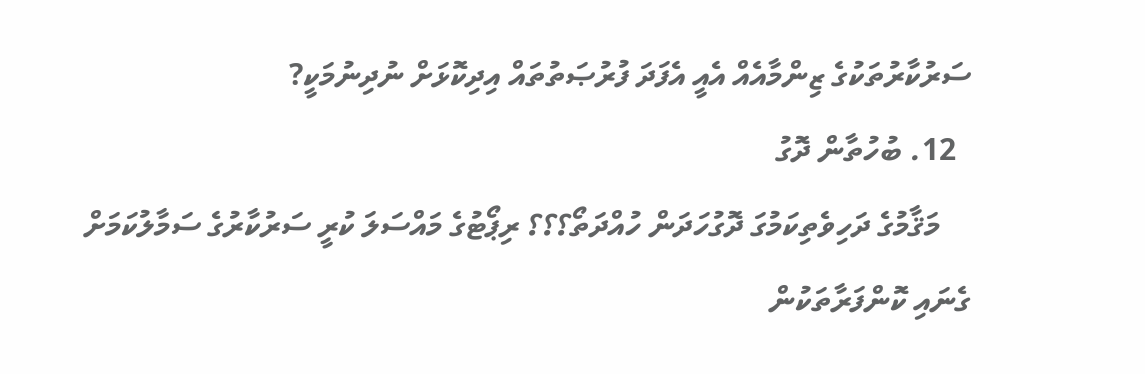ސަރުކާރުތަކުގެ ޒިންމާއެއް އެއީ އެފަދަ ފުރުޞަތުތައް އިދިކޮޅަށް ނުދިނުމަކީ?
  12. ބުހުތާން ދޮގު
    މަޤާމުގެ ދަހިވެތިކަމުގަ ދޮގުހަދަން ހުއްދަތޯ؟؟؟ ރިޕޯޓުގެ މައްސަލަ ކުރީ ސަރުކާރުގެ ސަމާލުކަމަށް ގެނައި ކޮންފަރާތަކުން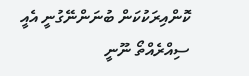ކޮންއިރަކުކަން ބުނަންނޭގުނީ އެއީ ސިއްރެއްތޯ ނޫނީ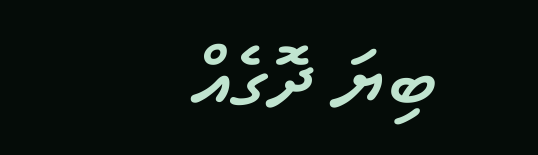ބިޔަ ދޮގެއް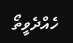ހެއްދެވީތޯ